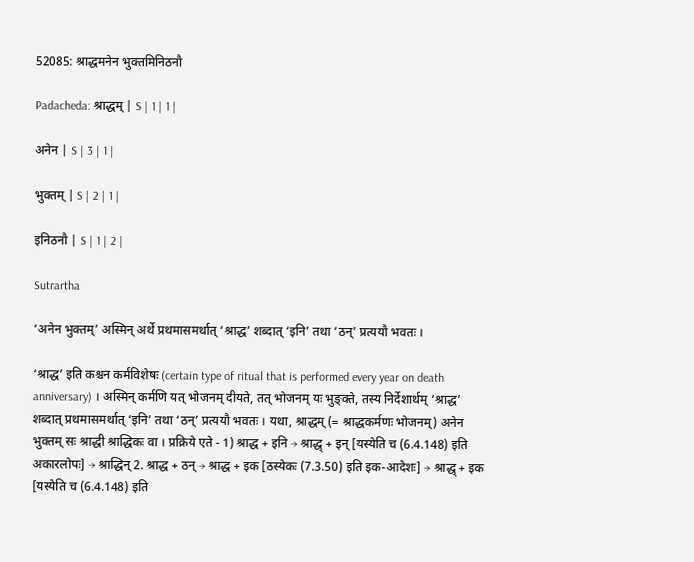52085: श्राद्धमनेन भुक्तमिनिठनौ

Padacheda: श्राद्धम् | S | 1 | 1 |

अनेन | S | 3 | 1 |

भुक्तम् | S | 2 | 1 |

इनिठनौ | S | 1 | 2 |

Sutrartha

‘अनेन भुक्तम्’ अस्मिन् अर्थे प्रथमासमर्थात् ‘श्राद्ध’ शब्दात् ‘इनि’ तथा ‘ठन्’ प्रत्ययौ भवतः ।

‘श्राद्ध’ इति कश्चन कर्मविशेषः (certain type of ritual that is performed every year on death anniversary) । अस्मिन् कर्मणि यत् भोजनम् दीयते, तत् भोजनम् यः भुङ्क्ते, तस्य निर्देशार्थम् ‘श्राद्ध’ शब्दात् प्रथमासमर्थात् ‘इनि’ तथा ‘ठन्’ प्रत्ययौ भवतः । यथा, श्राद्धम् (= श्राद्धकर्मणः भोजनम्) अनेन भुक्तम् सः श्राद्धी श्राद्धिकः वा । प्रक्रिये एते - 1) श्राद्ध + इनि → श्राद्ध् + इन् [यस्येति च (6.4.148) इति अकारलोपः] → श्राद्धिन् 2. श्राद्ध + ठन् → श्राद्ध + इक [ठस्येकः (7.3.50) इति इक-आदेशः] → श्राद्ध् + इक [यस्येति च (6.4.148) इति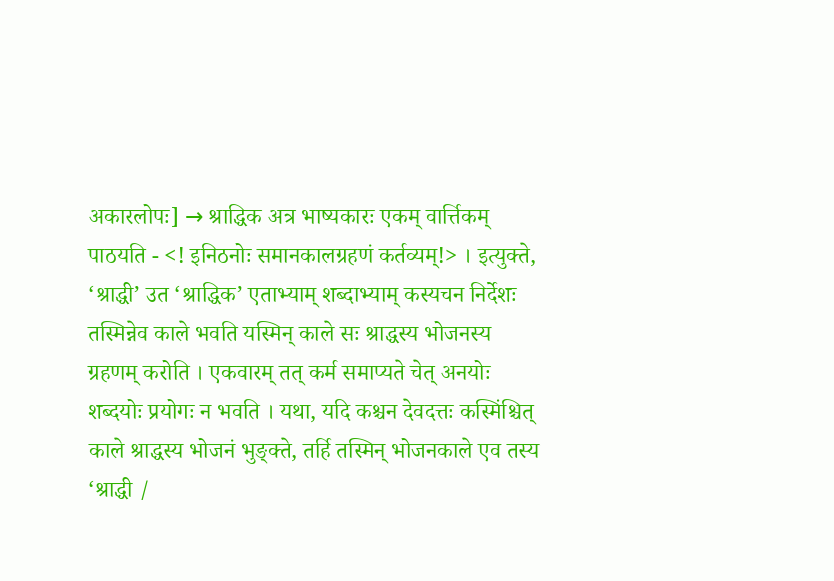अकारलोपः] → श्राद्धिक अत्र भाष्यकारः एकम् वार्त्तिकम् पाठयति - <! इनिठनोः समानकालग्रहणं कर्तव्यम्!> । इत्युक्ते, ‘श्राद्धी’ उत ‘श्राद्धिक’ एताभ्याम् शब्दाभ्याम् कस्यचन निर्देशः तस्मिन्नेव काले भवति यस्मिन् काले सः श्राद्धस्य भोजनस्य ग्रहणम् करोति । एकवारम् तत् कर्म समाप्यते चेत् अनयोः शब्दयोः प्रयोगः न भवति । यथा, यदि कश्चन देवदत्तः कस्मिंश्चित् काले श्राद्धस्य भोजनं भुङ्क्ते, तर्हि तस्मिन् भोजनकाले एव तस्य ‘श्राद्धी /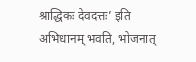श्राद्धिकः देवदत्तः’ इति अभिधानम् भवति, भोजनात्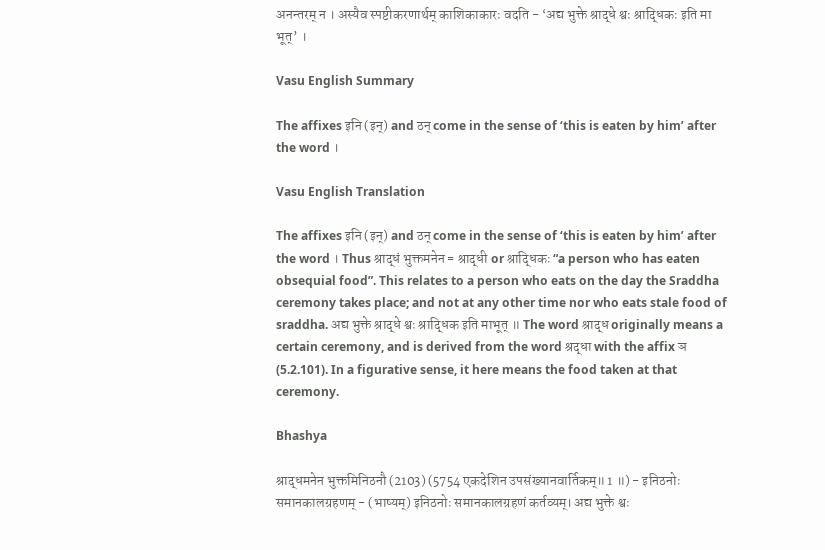अनन्तरम् न । अस्यैव स्पष्टीकरणार्थम् काशिकाकारः वदति - ‘अद्य भुक्ते श्राद्धे श्वः श्राद्धिकः इति मा भूत्’ ।

Vasu English Summary

The affixes इनि (इन्) and ठन् come in the sense of ‘this is eaten by him’ after the word ।

Vasu English Translation

The affixes इनि (इन्) and ठन् come in the sense of ‘this is eaten by him’ after the word । Thus श्राद्धं भुक्तमनेन = श्राद्धी or श्राद्धिकः “a person who has eaten obsequial food”. This relates to a person who eats on the day the Sraddha ceremony takes place; and not at any other time nor who eats stale food of sraddha. अद्य भुक्ते श्राद्धे श्वः श्राद्धिक इति माभूत् ॥ The word श्राद्ध originally means a certain ceremony, and is derived from the word श्रद्धा with the affix ञ (5.2.101). In a figurative sense, it here means the food taken at that ceremony.

Bhashya

श्राद्धमनेन भुक्तमिनिठनौ (2103) (5754 एकदेशिन उपसंख्यानवार्तिकम्॥ 1 ॥) - इनिठनोः समानकालग्रहणम् - (भाष्यम्) इनिठनोः समानकालग्रहणं कर्तव्यम्। अद्य भुक्ते श्वः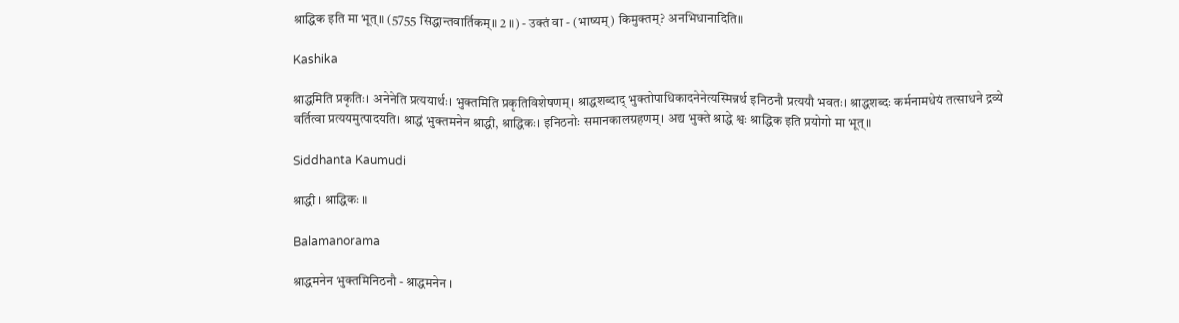श्राद्धिक इति मा भूत्॥ (5755 सिद्धान्तवार्तिकम्॥ 2 ॥) - उक्तं वा - (भाष्यम्) किमुक्तम्? अनभिधानादिति॥

Kashika

श्राद्धमिति प्रकृतिः। अनेनेति प्रत्ययार्थः। भुक्तमिति प्रकृतिविशेषणम्। श्राद्धशब्दाद् भुक्तोपाधिकादनेनेत्यस्मिन्नर्थ इनिठनौ प्रत्ययौ भवतः। श्राद्धशब्दः कर्मनामधेयं तत्साधने द्रव्ये वर्तित्वा प्रत्ययमुत्पादयति। श्राद्धं भुक्तमनेन श्राद्धी, श्राद्धिकः। इनिठनोः समानकालग्रहणम्। अद्य भुक्ते श्राद्धे श्वः श्राद्धिक इति प्रयोगो मा भूत्॥

Siddhanta Kaumudi

श्राद्धी । श्राद्धिकः ॥

Balamanorama

श्राद्धमनेन भुक्तमिनिठनौ - श्राद्धमनेन ।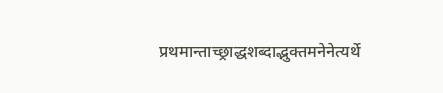प्रथमान्ताच्छ्राद्धशब्दाद्भुक्तमनेनेत्यर्थे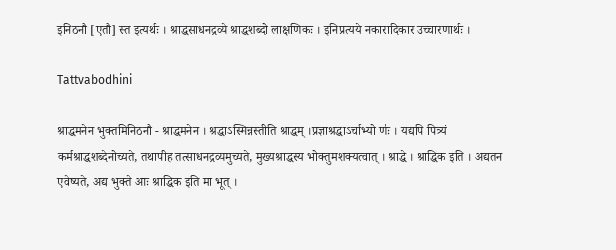इनिठनौ [एतौ] स्त इत्यर्थः । श्राद्धसाधनद्रव्ये श्राद्धशब्दो लाक्षणिकः । इनिप्रत्यये नकारादिकार उच्चारणार्थः ।

Tattvabodhini

श्राद्धमनेन भुक्तमिनिठनौ - श्राद्धमनेन । श्रद्धाऽस्मिन्नस्तीति श्राद्धम् ।प्रज्ञाश्रद्धाऽर्चाभ्यो णः॑ । यद्यपि पित्र्यं कर्मश्राद्धशब्देनोच्यते, तथापीह तत्साधनद्रव्यमुच्यते, मुख्यश्राद्धस्य भोक्तुमशक्यत्वात् । श्राद्धे । श्राद्धिक इति । अद्यतन एवेष्यते, अद्य भुक्ते आः श्राद्धिक इति मा भूत् ।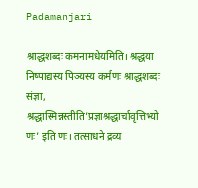Padamanjari

श्राद्धशब्दः कमनामधेयमिति। श्रद्धया निष्पाद्यस्य पिञ्यस्य कर्मणः श्राद्धशब्दः संज्ञा, श्रद्धास्मिन्नस्तीति’प्रज्ञाश्रद्धार्चावृत्तिभ्यो णः’ इति णः। तत्साधने द्रव्य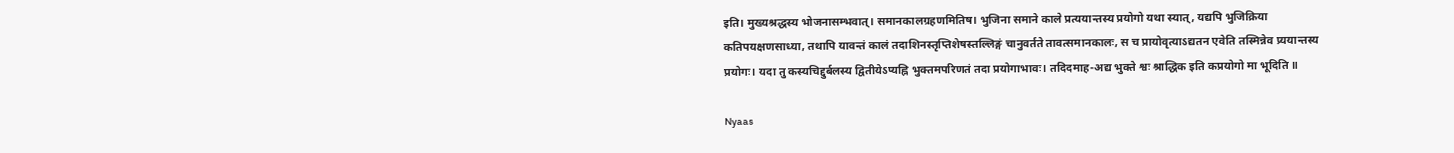इति। मुख्यश्रद्धस्य भोजनासम्भवात्। समानकालग्रहणमितिष। भुजिना समाने काले प्रत्ययान्तस्य प्रयोगो यथा स्यात्, यद्यपि भुजिक्रिया कतिपयक्षणसाध्या, तथापि यावन्तं कालं तदाशिनस्तृप्तिशेषस्तल्लिङ्गं चानुवर्तते तावत्समानकालः, स च प्रायोवृत्याऽद्यतन एवेति तस्मिन्नेव प्र्ययान्तस्य प्रयोगः। यदा तु कस्यचिद्दुर्बलस्य द्वितीयेऽप्यह्नि भुक्तमपरिणतं तदा प्रयोगाभावः। तदिदमाह-अद्य भुक्ते श्वः श्राद्धिक इति कप्रयोगो मा भूदिति ॥

Nyaas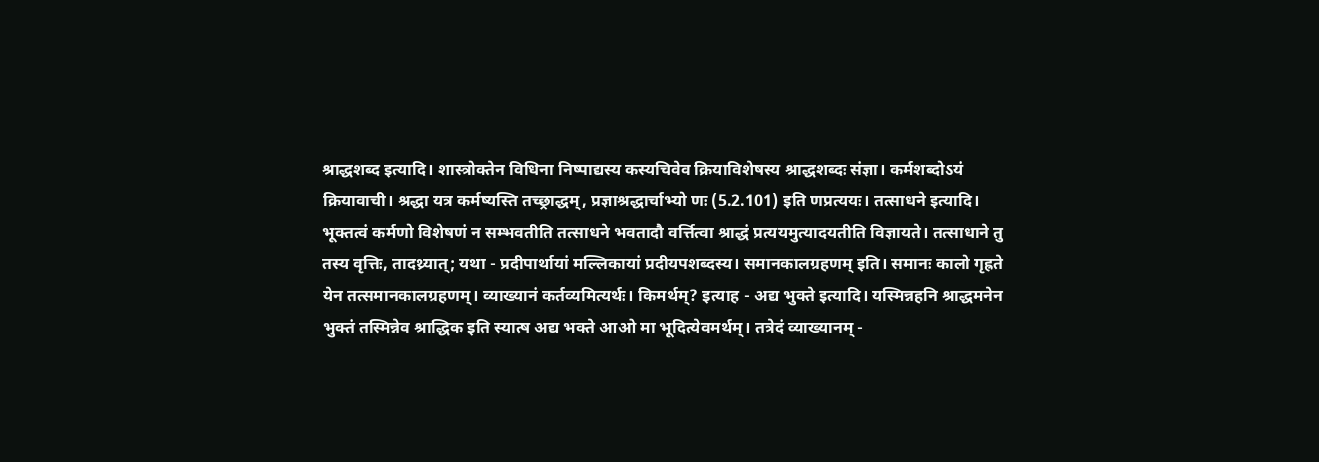श्राद्धशब्द इत्यादि। शास्त्रोक्तेन विधिना निष्पाद्यस्य कस्यचिवेव क्रियाविशेषस्य श्राद्धशब्दः संज्ञा। कर्मशब्दोऽयं क्रियावाची। श्रद्धा यत्र कर्मष्यस्ति तच्छ्राद्धम्, प्रज्ञाश्रद्धार्चाभ्यो णः (5.2.101) इति णप्रत्ययः। तत्साधने इत्यादि। भूक्तत्वं कर्मणो विशेषणं न सम्भवतीति तत्साधने भवतादौ वर्त्तित्वा श्राद्धं प्रत्ययमुत्यादयतीति विज्ञायते। तत्साधाने तु तस्य वृत्तिः, तादथ्र्यात्; यथा - प्रदीपार्थायां मल्लिकायां प्रदीयपशब्दस्य। समानकालग्रहणम् इति। समानः कालो गृह्रते येन तत्समानकालग्रहणम्। व्याख्यानं कर्तव्यमित्यर्थः। किमर्थम्? इत्याह - अद्य भुक्ते इत्यादि। यस्मिन्नहनि श्राद्धमनेन भुक्तं तस्मिन्नेव श्राद्धिक इति स्यात्ष अद्य भक्ते आओ मा भूदित्येवमर्थम्। तत्रेदं व्याख्यानम् -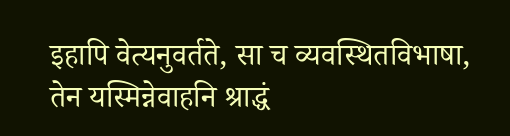इहापि वेत्यनुवर्तते, सा च व्यवस्थितविभाषा, तेन यस्मिन्नेवाहनि श्राद्धं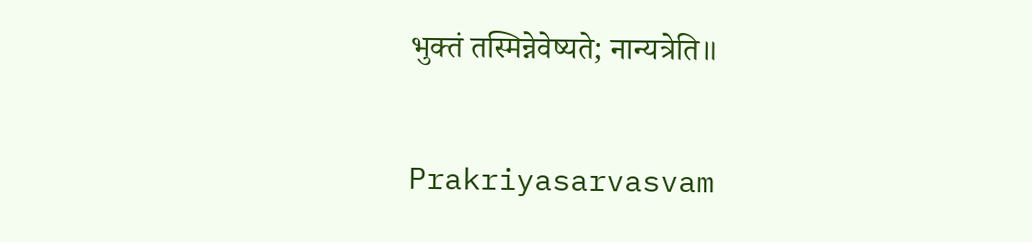भुक्तं तस्मिन्नेवेष्यते; नान्यत्रेति॥

Prakriyasarvasvam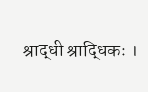श्राद्धी श्राद्धिकः ।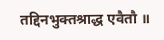तद्दिनभुक्तश्राद्ध एवैतौ ॥